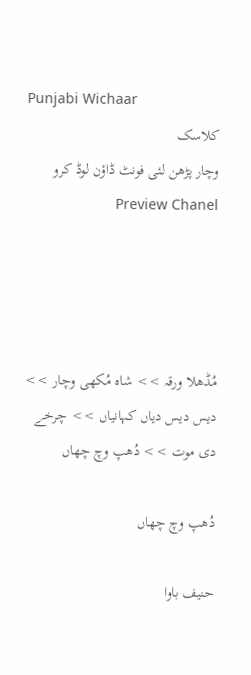Punjabi Wichaar
کلاسک
وچار پڑھن لئی فونٹ ڈاؤن لوڈ کرو Preview Chanel




مُڈھلا ورقہ >> شاہ مُکھی وچار >> دیس دیس دیاں کہانیاں >> چرخے دی موت >> دُھپ وچ چھاں

دُھپ وچ چھاں

حنیف باوا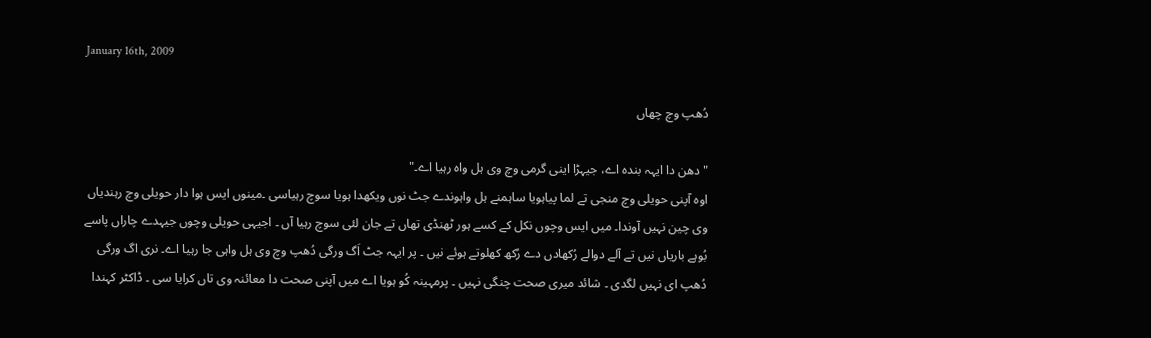January 16th, 2009

دُھپ وچ چھاں

"دھن دا ایہہ بندہ اے، جیہڑا اینی گرمی وچ وی ہل واہ رہیا اے۔"
اوہ آپنی حویلی وچ منجی تے لما پیاہویا ساہمنے ہل واہوندے جٹ نوں ویکھدا ہویا سوچ رہیاسی ۔مینوں ایس ہوا دار حویلی وچ رہندیاں وی چین نہیں آوندا۔ میں ایس وچوں نکل کے کسے ہور ٹھنڈی تھاں تے جان لئی سوچ رہیا آں ۔ اجیہی حویلی وچوں جیہدے چاراں پاسے بُوہے باریاں نیں تے آلے دوالے رُکھادں دے رُکھ کھلوتے ہوئے نیں ۔ پر ایہہ جٹ اَگ ورگی دُھپ وچ وی ہل واہی جا رہیا اے۔ نری اگ ورگی دُھپ ای نہیں لگدی ۔ شائد میری صحت چنگی نہیں ۔ پرمہینہ کُو ہویا اے میں آپنی صحت دا معائنہ وی تاں کرایا سی ۔ ڈاکٹر کہندا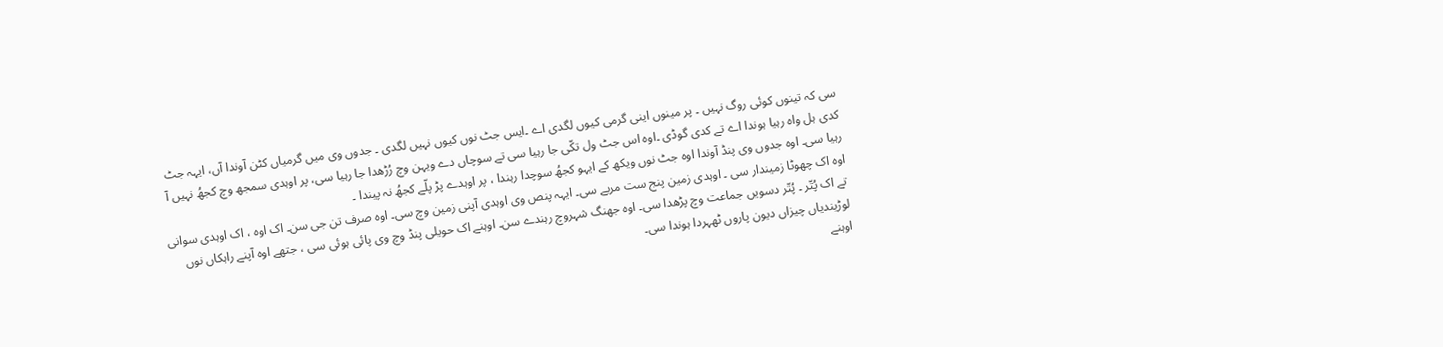سی کہ تینوں کوئی روگ نہیں ۔ پر مینوں اینی گرمی کیوں لگدی اے ۔ایس جٹ نوں کیوں نہیں لگدی ۔ جدوں وی میں گرمیاں کٹن آوندا آں، ایہہ جٹ کدی ہل واہ رہیا ہوندا اے تے کدی گوڈی ۔اوہ اس جٹ ول تکّی جا رہیا سی تے سوچاں دے ویہن وچ رُڑھدا جا رہیا سی، پر اوہدی سمجھ وچ کجھُ نہیں آ رہیا سی۔ اوہ جدوں وی پنڈ آوندا اوہ جٹ نوں ویکھ کے ایہو کجھُ سوچدا رہندا ، پر اوہدے پڑ پلّے کجھُ نہ پیندا ۔
اوہ اک چھوٹا زمیندار سی ۔ اوہدی زمین پنج ست مربے سی۔ ایہہ پنص وی اوہدی آپنی زمین وچ سی۔ اوہ صرف تن جی سن۔ اک اوہ ، اک اوہدی سوانی تے اک پُتّر ۔ پُتّر دسویں جماعت وچ پڑھدا سی۔ اوہ جھنگ شہروچ رہندے سن۔ اوہنے اک حویلی پنڈ وچ وی پائی ہوئی سی ، جتھے اوہ آپنے راہکاں نوں لوڑیندیاں چیزاں دیون پاروں ٹھہردا ہوندا سی۔
اوہنے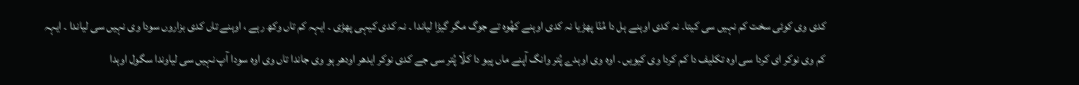کدی وی کوئی سخت کم نہیں سی کیتا۔ نہ کدی اوہنے ہل دا مُنّا پھڑیا نہ کدی اوہنے کھُوہ تے جوگ مگر گیڑا لیاندا ۔ نہ کدی کیہی پھڑی ۔ ایہہ کم تاں وکھ رہے ، اوہنے تاں کدی بزاروں سودا وی نہیں سی لیاندا ۔ ایہہ کم وی نوکر ای کردا سی اوہ تکلیف دا کم کردا وی کیویں ۔ اوہ وی اوہدے پُتر وانگ آپنے ماں پیو دا کلّا پُتر سی جے کدی نوکر ایدھر اودھر ہو وی جاندا تاں وی اوہ سودا آپ نہیں سی لیاوندا سگول اوہدا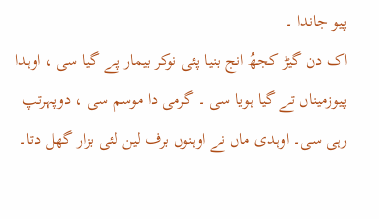پیو جاندا ۔
اک دن گیڑ کجھُ انج بنیا پئی نوکر بیمار پے گیا سی ، اوہدا پیوزمیناں تے گیا ہویا سی ۔ گرمی دا موسم سی ، دوپہرتپ رہی سی۔ اوہدی ماں نے اوہنوں برف لین لئی بزار گھل دتا۔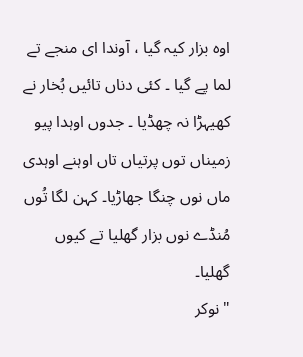اوہ بزار کیہ گیا ، آوندا ای منجے تے لما پے گیا ۔ کئی دناں تائیں بُخار نے کھیہڑا نہ چھڈیا ۔ جدوں اوہدا پیو زمیناں توں پرتیاں تاں اوہنے اوہدی ماں نوں چنگا جھاڑیا۔ کہن لگا تُوں مُنڈے نوں بزار گھلیا تے کیوں گھلیا۔
"نوکر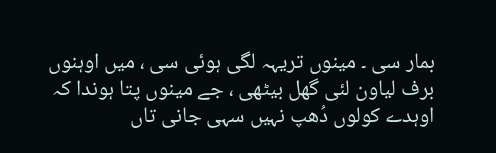بمار سی ۔ مینوں تریہہ لگی ہوئی سی ، میں اوہنوں برف لیاون لئی گھل بیٹھی ، جے مینوں پتا ہوندا کہ اوہدے کولوں دُھپ نہیں سہی جانی تاں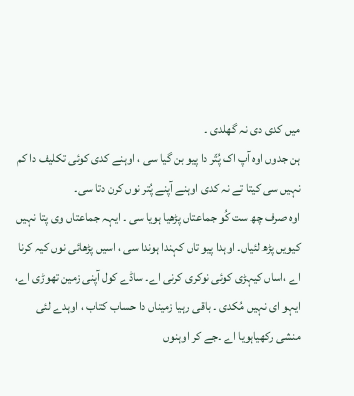میں کدی دی نہ گھلدی ۔
ہن جدوں اوہ آپ اک پُتّر دا پیو بن گیا سی ، اوہنے کدی کوئی تکلیف دا کم نہیں سی کیتا تے نہ کدی اوہنے آپنے پُتر نوں کرن دتا سی۔
اوہ صرف چھ ست کُو جماعتاں پڑھیا ہویا سی ۔ ایہہ جماعتاں وی پتا نہیں کیویں پڑھ لئیاں۔ اوہدا پیو تاں کہندا ہوندا سی ، اسیں پڑھائی نوں کیہ کرنا اے ،اساں کیہڑی کوئی نوکری کرنی اے۔ ساڈے کول آپنی زمین تھوڑی اے، ایہو ای نہیں مُکدی ۔ باقی رہیا زمیناں دا حساب کتاب ، اوہدے لئی منشی رکھیاہویا اے ۔جے کر اوہنوں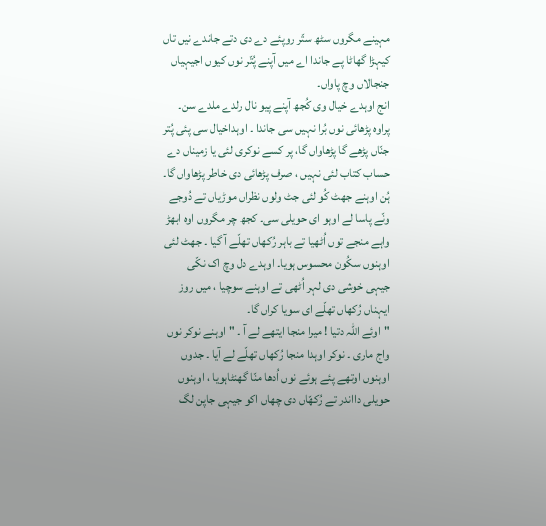مہینے مگروں سٹھ ستّر روپئے دے دی دتے جاندے نیں تاں کیہڑا گھاٹا پے جاندا اے میں آپنے پُتّر نوں کیوں اجیہیاں جنجالاں وچ پاواں۔
انج اوہدے خیال وی کُجھ آپنے پیو نال رلدے ملدے سن۔ پراوہ پڑھائی نوں بُرا نہیں سی جاندا ۔ اوہداخیال سی پئی پُتر جنّاں پڑھے گا پڑھاواں گا، پر کسے نوکری لئی یا زمیناں دے حساب کتاب لئی نہیں ، صرف پڑھائی دی خاطر پڑھاواں گا۔
ہُن اوہنے جھٹ کُو لئی جٹ ولوں نظراں موڑیاں تے دُوجے ونّے پاسا لے اوہو ای حویلی سی۔ کجھ چر مگروں اوہ ابھڑ واہے منجے توں اُٹھیا تے باہر رُکھاں تھلّے آ گیا ۔ جھٹ لئی اوہنوں سکُون محسوس ہویا۔ اوہدے دل وچ اک نکّی جیہی خوشی دی لہر اُٹھی تے اوہنے سوچیا ، میں روز ایہناں رُکھاں تھلّے ای سویا کراں گا۔
"اوئے اللہ دتیا ! میرا منجا ایتھے لے آ ۔ "اوہنے نوکر نوں واج ماری ۔ نوکر اوہدا منجا رُکھاں تھلّے لے آیا ۔ جدوں اوہنوں اوتھے پئے ہوئے نوں اُدھا منّا گھنٹاہویا ، اوہنوں حویلی دااندر تے رُکھّاں دی چھاں اکو جیہی جاپن لگ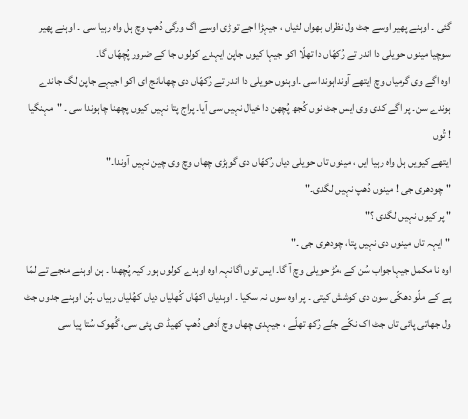گئی ۔ اوہنے پھیر اوسے جٹ ول نظراں بھواں لئیاں ، جیہڑا اجے توڑی اوسے اگ ورگی دُھپ وچ ہل واہ رہیا سی ۔ اوہنے پھیر سوچیا مینوں حویلی دا اندر تے رُکھّاں دا تھلّا اکو جیہا کیوں جاپن ایہدے کولوں جا کے ضرور پُچھّاں گا۔
اوہ اگے وی گرمیاں وچ ایتھے آونداہوندا سی ۔اوہنوں حویلی دا اندر تے رُکھّاں دی چھاںانج ای اکو اجیہے جاپن لگ جاندے ہوندے سن۔ پر اگے کدی وی ایس جٹ نوں کُجھ پُچھن دا خیال نہیں سی آیا۔ پراج پتا نہیں کیوں پچھنا چاہوندا سی ۔ "مہنگیا ! تُوں
ایتھے کیویں ہل واہ رہیا ایں ، مینوں تاں حویلی دیاں رُکھّاں دی گوہڑی چھاں وچ وی چین نہیں آوندا۔"
"چودھری جی ! مینوں دُھپ نہیں لگدی۔"
" پر کیوں نہیں لگدی ؟"
"ایہہ تاں مینوں دی نہیں پتا، چودھری جی ۔"
اوہ نا مکمل جیہاجواب سُن کے ،مُڑ حویلی وچ آ گا۔ ایس توں اگانہہ اوہ اوہدے کولوں ہور کیہ پُچھدا ۔ ہن اوہنے منجے تے لمّا پے کے ملّو دھکّی سون دی کوشش کیتی ۔ پر اوہ سوں نہ سکیا ۔ اوہدیاں اکھّاں کُھلیاں دیاں کھُلیاں رہیاں ۔ہُن اوہنے جدوں جٹ ول جھاتی پائی تاں جٹ اک نکّے جنّے رُکھ تھلّے ، جیہدی چھاں وچ اَدھی دُھپ کھیڈ دی پئی سی، گُھوک سُتا پیا سی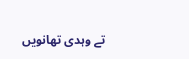تے وہدی تھانویں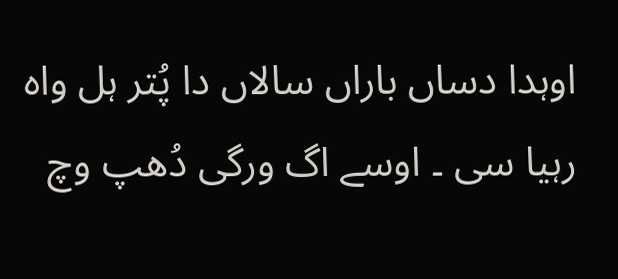اوہدا دساں باراں سالاں دا پُتر ہل واہ رہیا سی ۔ اوسے اگ ورگی دُھپ وچ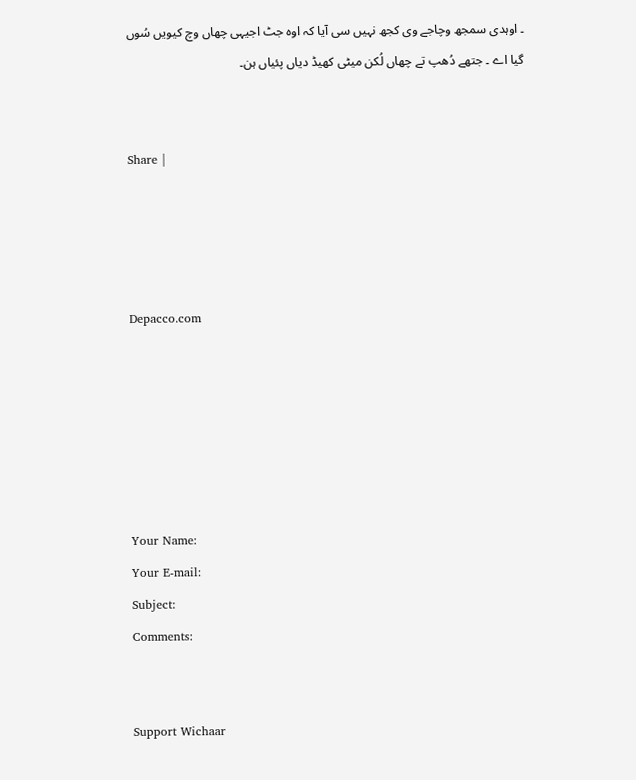۔ اوہدی سمجھ وچاجے وی کجھ نہیں سی آیا کہ اوہ جٹ اجیہی چھاں وچ کیویں سُوں گیا اے ۔ جتھے دُھپ تے چھاں لُکن میٹی کھیڈ دیاں پئیاں ہن۔


Share |




Depacco.com






Your Name:
Your E-mail:
Subject:
Comments:


Support Wichaar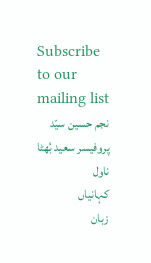Subscribe to our mailing list
نجم حسین سیّد
پروفیسر سعید بُھٹا
ناول
کہانیاں
زبان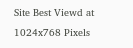Site Best Viewd at 1024x768 Pixels